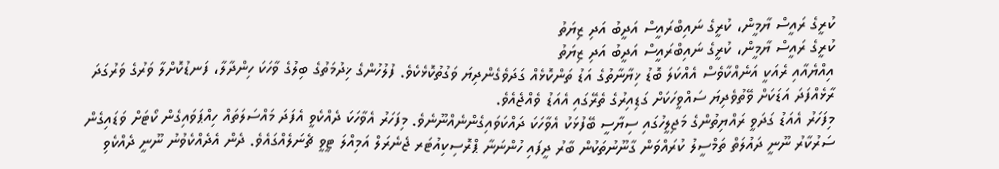ކުރީގެ ރައީސް ޔާމީން، ކުރީގެ ނައިބްރައީސް އަދީބު އަދި ޒިޔަތު
ކުރީގެ ރައީސް ޔާމީން، ކުރީގެ ނައިބްރައީސް އަދީބު އަދި ޒިޔަތު
އިއްޔެއާއި ރެއަކީ އަނެއްކާވެސް އެއްކަލަ ބޮޑު ޚިޔާނާތުގެ އަޑު ތަންކޮޅެއް ގަދަވެގެންދިޔަ ވަގުތުކޮޅެކެވެ. ފުލުހުންގެ ޚިދުމަތުގެ ބިލުގެ ވާހަކަ ހިންދާލާ، ފަނޑުކޮށްލާ ވަރުގެ ވަރުގަދަ ރާޅެއްފަދަ އަޑަކަށް ވޭތުވެދިޔަ ސައްވީހަކަށް ގަޑިއިރުގެ ތެރޭގައި އެއަޑު ވެއްޖެއެވެ.
މިފަހަރު އެއަޑު ގަދަވީ ރައްޔިތުންގެ މަޖިލީހުގައި ސިޔާސީ ބޭފުޅަކު އެވާހަކަ ދައްކަވައިގެންނެއްނޫނެވެ. މިފަހަރު އެވާހަކަ ދެއްކެވީ އެފަދަ މައްސަލަތައް ހިއްޕަވައިގެން ކޯޓަށް ވަޑައިގެން ސަރުކާރު ނޫނީ ދައުލަތް ތަމްސީލު ކުރައްވަން ގާނޫނުތަކުން ބާރު ދީފައި ހުންނަނާ ޕްރޮސިކިއުޓަރ ޖެނެރަލް އަމިއްލަ ޓީވީ ޗެނަލެއްގައެވެ. ދެން އެދެއްކެވުނު ނޫނީ ދެއްކެވި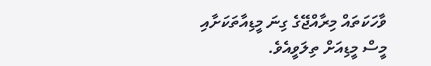ވާހަކަތައް މިރާއްޖޭގެ ގިނަ މީޑިއާތަކަށާއި މީސް މީޑިއަށް ތިލަވީއެވެ.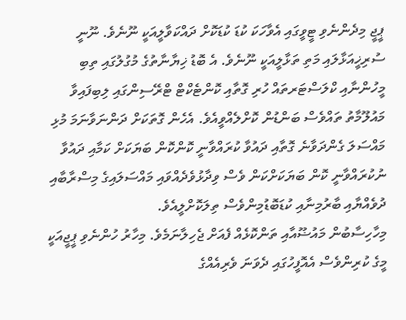ޕީޖީ މިދެންނެވި ޓީވީގައި އެވާހަކަ ކުޑަ ކުޑަކޮށް ދައްކަވާލީއަކީ ނޫނެވެ. ނޫނީ ސުރިޚީއަޅާލައި މަތި ތަޅާލީއަކީ ނޫނެވެ. އެ ބޮޑު ޚިޔާނާތުގެ މުގުލުގައި ތިބި މީހުންނާއި ކްލަސްޓަރތައް ހުރި ގޮތާއި ކޮންޓެކްޓް ޓްރޭސިންގައި ލިބިފައިވާ މައުލޫމާތު ތައްވެސް ބަންޑުން ކޮށްލެއްވީއެވެ. އެހެން ގޮތަކަށް ދަންނަވާނަމަ މުޅި މައްސަލަ ގެންދަވާނެ ގޮތާއި ދައުވާ ކުރައްވާނީ ކޮންކޮން ބަޔަކަށް ކަމާއި ދައުވާ ނުކުރައްވާނީ ކޮން ބަޔަކަށްކަން ވެސް ވިދާޅުވެދެއްވައި މައްސަލައިގެ މިސްރާބާއި ދުވެއްޔާއި ބާރުމިނާއި ކުޑަބޮޑުމިންވެސް ތިލަކޮށްލީއެވެ.
މިހާހިސާބުން މައުޟޫއާއި ތަންކޮޅެއް ފެއަށް ޖެހިލާނަމެވެ. މިހާރު ހުންނެވި ޕީޖީއަކީ މީގެ ކުރިންވެސް އެއޮފީހުގައި ދެވަނަ ވެރިއެއްގެ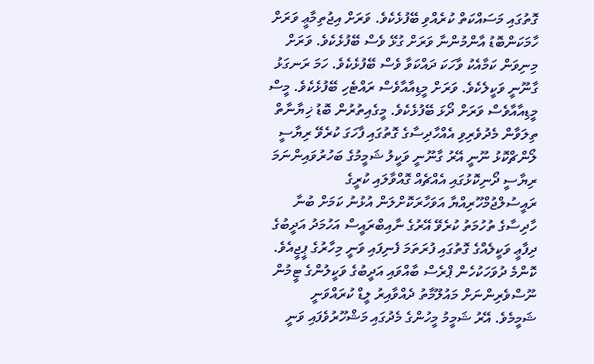ގޮތުގައި މަސައްކަތް ކުރެއްވި ބޭފުޅެކެވެ. ވަރަށް އިޖުތިމާޢީ ވަރަށް ހާމަކަންބޮޑު އާންމުންނާ ވަރަށް ގުޅޭ ވެސް ބޭފުޅެކެވެ. ވަރަށް މިނިވަން ކަމާއެކު ވާހަކަ ދައްކަވާ ވެސް ބޭފުޅެކެވެ. ހަމަ ރަނގަޅު ގާނޫނީ ވަކީލެކެވެ. ވަރަށް މީޑިއާއާވެސް ރައްޓެހި ބޭފުޅެކެވެ. މީސް މީޑިއާއާވެސް ވަރަށް ދޯޅަ ބޭފުޅެކެވެ. މީގެއިތުރުން ބޮޑު ޚިޔާނާތް ތިލަވާން މެދުވެރިވި އެއްހާދިސާގެ ގޮތުގައި ފާހަގަ ކުރެވޭ ރިޔާސީ ލޯންޗްކޮޅު ނޫނީ އޭރު ގާނޫނީ ވަކީލު ޝަމީމުގެ ބަހުރުވައިންނަމަ ރިޔާސީ ދޯނިކޮޅުގައި އެއްޗެއް ގޮއްވާލައި ކުރީގެ ރައީސުލްޖުމްހޫރިއްޔާ އަވަހާރަކޮށްލަން އުޅުނު ކަމަށް ބުނާ ހާދިސާގެ ތުހުމަތު ކުރެވޭ އޭރުގެ ނާއިބްރައީސް އަހުމަދު އަދީބުގެ ދިފާޢީ ވަކީލެއްގެ ގޮތުގައި ފުރަތަމަ ފެނިފައި ވަނީ މިހާރުގެ ޕީޖީއެވެ.
ކޮންމެ ދުވަހަކުހެން ޕްރެސް ބާއްވައި އަދީބުގެ ވަކީލުންގެ ޓީމުން ނޫސްވެރިންނަށް މައުލޫމާތު ދެއްވާއިރު ލީޑް ކުރައްވަނީ ޝަމީމެވެ. އޭރު ޝަމީމު މީހުންގެ މެދުގައި މަޝްހޫރުވެފައި ވަނީ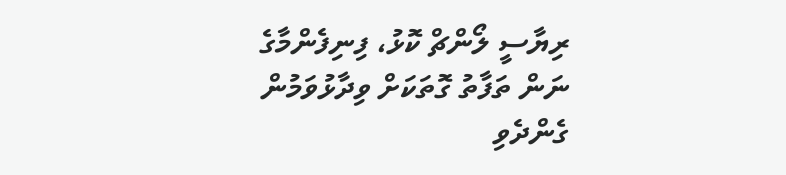ރިޔާސީ ލޯންޗް ކޮޅު، ފިނިފެންމާގެ ނަން ތަފާތު ގޮތަކަށް ވިދާޅުވަމުން ގެންދެވި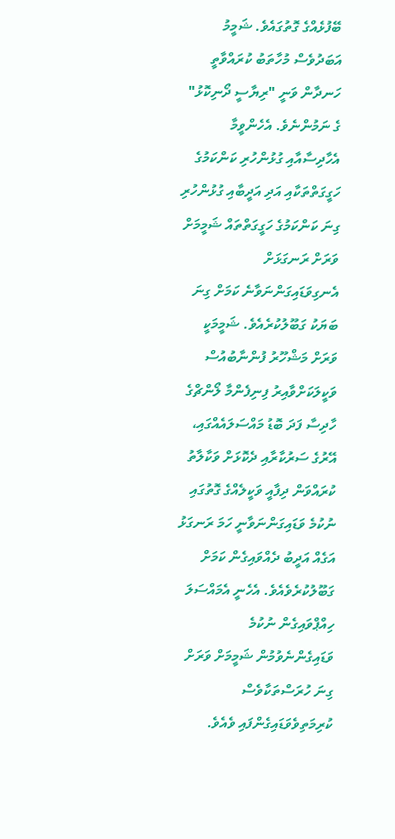ބޭފުޅެއްގެ ގޮތުގައެވެ. ޝަމީމު އަބަދުވެސް މުހާތަބު ކުރައްވާތީ ހަނދާން ވަނީ "ރިޔާސީ ދޯނިކޮޅު" ގެ ނަމުންނެވެ. އެހެންވީމާ އެހާދިސާއާއި ގުޅުންހުރި ކަންކަމުގެ ހަގީގަތްތަކާއި އަދި އަދީބާއި ގުޅުންހުރި ގިނަ ކަންކަމުގެ ހަގީގަތްތައް ޝަމީމަށް ވަރަށް ރަނގަޅަށް އެނގިވަޑައިގަންނަވާނެ ކަމަށް ގިނަ ބަޔަކު ގަބޫލުކުރެއެވެ. ޝަމީމަކީ ވަރަށް މަޝްހޫރު ފުންނާބުއުސް ވަކީލަކަށްވާއިރު ފިނިފެންމާ ލޯންޗްގެ ހާދިސާ ފަދަ ބޮޑު މައްސަލައެއްގައި، އޭރުގެ ސަރުކާރާއި ދެކޮޅަށް ވަކާލާތު ކުރައްވަން ދިފާއީ ވަކީލެއްގެ ގޮތުގައި ނުކުމެ ވަޑައިގަންނަވާނީ ހަމަ ރަނގަޅު އަގެއް އަދީބު ދެއްވައިގެން ކަމަށް ގަބޫލުކުރެވެއެވެ. އެހެނީ އެމައްސަލަ ހިއްޕްވައިގެން ނުކުމެ ވަޑައިގެންނެވުމުން ޝަމީމަށް ވަރަށް ގިނަ ހުރަސްތަކާވެސް ކުރިމަތިވެވަޑައިގެންފައި ވެއެވެ.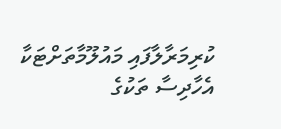ކުރިމަރާލާފައި މައުލޫމާތަށްޓަކާ އެހާދިސާ ތަކުގެ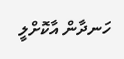ހަނދާން އާކޮށްލީ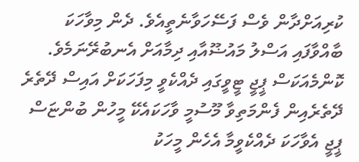ކުރިއަށްދާން ވެސް ފަސޭހަވާނެތީއެވެ. ދެން މިވާހަކަ ބާއްވާފައި އަސްލު މައުޟޫއާއި ދިމާއަށް އެނބުރޭނަމެވެ.
ކޮންމެއަކަސް ޕީޖީ ޓީވީގައި ދެއްކެވީ މިފަހަކަށް އައިސް ދޭތެރެ ދޭތެރެއިން ފެންމަތިވާ މޫސުމީ ވާހަކައެކޭ މީހުން ބުންޏަސް ޕީޖީ އެވާހަކަ ދެއްކެވީމާ އެހެން މީހަކު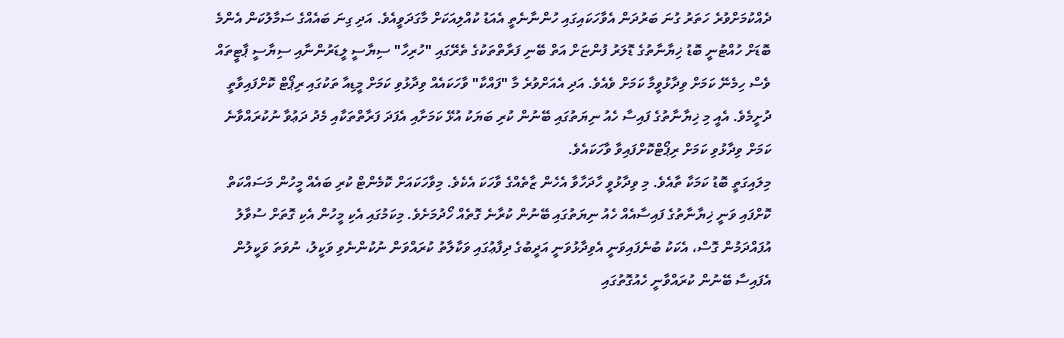ދެއްކުމަށްވުރެ ހަތަރު ގުނަ ބަރުދަން އެވާހަކައިގައި ހުންނާނެތީ އެއަޑު ކުއްލިއަކަށް މާގަދަވީއެވެ. އަދި ގިނަ ބައެއްގެ ސަމާލުކަން އެންމެ ބޮޑަށް ހުއްޓުނީ ބޮޑު ޚިޔާނާތުގެ ޑޮލަރު ފުންޏަށް އަތް ބޭނި ފަރާތްތަކުގެ ތެރޭގައި "ހުރިހާ" ސިޔާސީ ލީޑަރުންނާއި ސިޔާސީ ޕާޓީތައް ވެސް ހިމެނޭ ކަމަށް ވިދާޅުވީމާ ކަމަށް ވެއެވެ. އަދި އެއަށްވުރެ މާ "ފައްކާ" ވާހަކައެއް ވިދާޅުވި ކަމަށް މީޑިއާ ތަކުގައި ރިޕޯޓް ކޮށްފައިވާތީ ދުށީމެވެ. އެއީ މި ޚިޔާނާތުގެ ފައިސާ ހެއު ނިޔަތުގައި ބޭނުން ކުރި ބަޔަކު އުޅޭ ކަމަށާއި އެފަދަ ފަރާތްތަކާއި މެދު ދަޢުވާ ނުކުރައްވާނެ ކަމަށް ވިދާޅުވި ކަމަށް ރިޕޯޓްކޮށްފައިވާ ވާހަކައެވެ.
މިލައިގަތީ ބޮޑު ކަމަކާ ތާއެވެ. މި ވިދާޅުވީ ހާދަހާވާ އެހެން ޒާތެއްގެ ވާހަކަ އެކެވެ. މިވާހަކައަށް ކޮމެންޓް ކުރި ބައެއް މީހުން މަސައްކަތް ކޮށްފައި ވަނީ ޚިޔާނާތުގެ ފައިސާއެއް ހެއު ނިޔަތުގައި ބޭނުން ކުރާނެ ގޮތެއް ހޯދުމަށެވެ. މިކަމުގައި އެކި މީހުން އެކި ގޮތަށް ސުވާލު އުފައްދަމުން ގޮސް، އެކަކު ބުނެފައިވަނީ އެވިދާޅުވަނީ އަދީބުގެ ދިފާޢުގައި ވަކާލާތު ކުރައްވަން ނުކުންނެވި ވަކީލު، ނުވަތަ ވަކީލުން އެފައިސާ ބޭނުން ކުރައްވާނީ ހެއުގޮތުގައި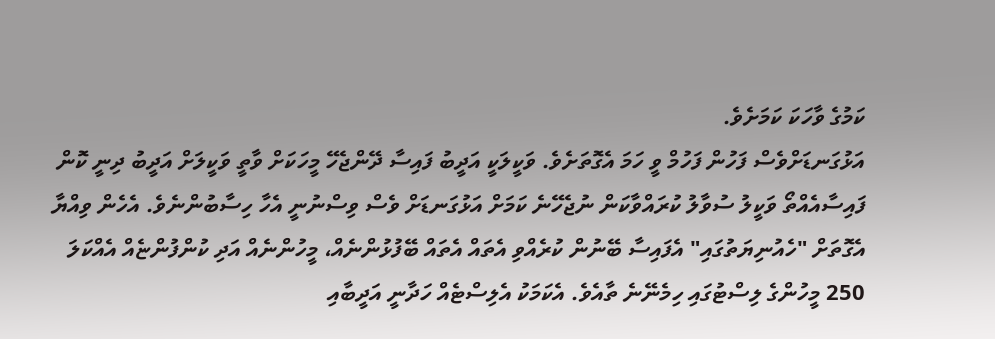ކަމުގެ ވާހަކަ ކަމަށެވެ.
އަޅުގަނޑަށްވެސް ފަހުން ފަހުމް ވީ ހަމަ އެގޮތަށެވެ. ވަކީލަކީ އަދީބު ފައިސާ ދޭންޖެހޭ މީހަކަށް ވާތީ ވަކީލަށް އަދީބު ދިނީ ކޮން ފައިސާއެއްތޯ ވަކީލު ސުވާލު ކުރައްވާކަން ނުޖެހޭނެ ކަމަށް އަޅުގަނޑަށް ވެސް ވިސްނުނީ އެހާ ހިސާބުންނެވެ. އެހެން ވިއްޔާ އެގޮތަށް "ހެއުނިޔަތުގައި" އެފައިސާ ބޭނުން ކުރެއްވި އެތައް އެތައް ބޭފުޅުންނެއް، މީހުންނެއް އަދި ކުންފުންޏެއް އެއްކަލަ 250 މީހުންގެ ލިސްޓުގައި ހިމެނޭނެ ތާއެވެ. އެކަމަކު އެލިސްޓެއް ހަދާނީ އަދީބާއި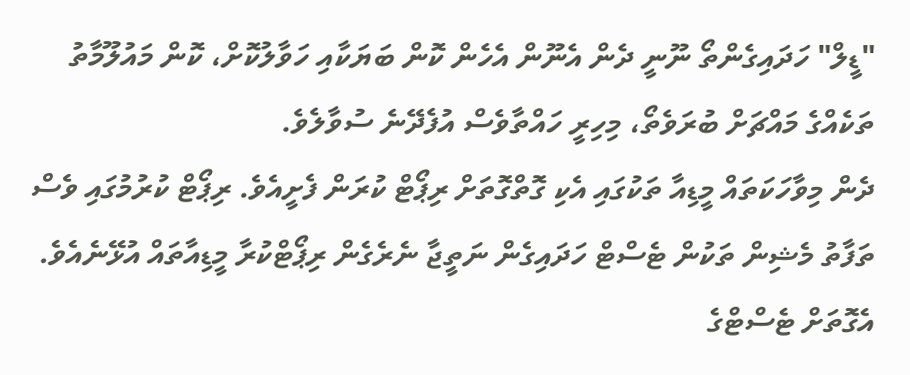"ޑީލް" ހަދައިގެންތޯ ނޫނީ ދެން އެނޫން އެހެން ކޮން ބަޔަކާއި ހަވާލުކޮށް، ކޮން މައުލޫމާތު ތަކެއްގެ މައްޗަށް ބުރަވެތޯ، މިހިރީ ހައްތާވެސް އުފެދޭނެ ސުވާލެވެ.
ދެން މިވާހަކަތައް މީޑިއާ ތަކުގައި އެކި ގޮތްގޮތަށް ރިޕޯޓް ކުރަން ފެށީއެވެ. ރިޕޯޓް ކުރުމުގައި ވެސް ތަފާތު މެޝިން ތަކުން ޓެސްޓް ހަދައިގެން ނަތީޖާ ނެރެގެން ރިޕޯޓްކުރާ މީޑިއާތައް އުޅޭނެއެވެ. އެގޮތަށް ޓެސްޓްގެ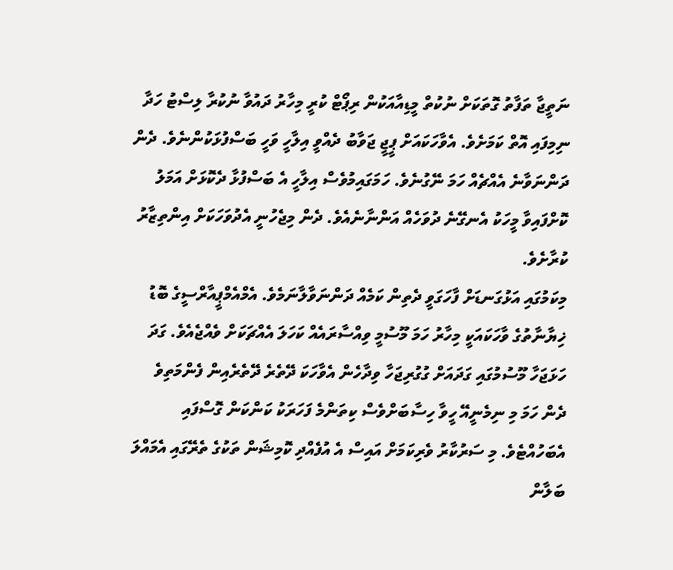ނަތީޖާ ތަފާތު ގޮތަކަށް ނުކުތް މީޑިއާއަކުން ރިޕޯޓް ކުރީ މިހާރު ދައުވާ ނުކުރާ ލިސްޓު ހަދާ ނިމިފައި އޮތް ކަމަށެވެ. އެވާހަކައަށް ޕީޖީ ޖަވާބު ދެއްވީ އިލާހީ ވަހީ ބަސްފުޅަކުންނެވެ. ދެން ދަންނަވާނެ އެއްޗެއް ހަމަ ނޭގުނެވެ. ހަމަގައިމުވެސް އިލާހީ އެ ބަސްފުޅާ ދެކޮޅަށް އަމަލު ކޮށްފައިވާ މީހަކު އެނގޭނެ ދުވަހެއް އަންނާނެއެވެ. ދެން މިޖެހުނީ އެދުވަހަކަށް އިންތިޒާރު ކުރާށެވެ.
މިކަމުގައި އަޅުގަނޑަށް ފާހަގަވީ ދެތިން ކަމެއް ދަންނަވާލާނަމެވެ. އެމްއެމްޕީއާރްސީގެ ބޮޑު ޚިޔާނާތުގެ ވާހަކައަކީ މިހާރު ހަމަ މޫސުމީ ވިއްސާރައެއް ކަހަލަ އެއްޗަކަށް ވެއްޖެއެވެ. ގަދަ ހަޅަޖަހާ މޫސުމުގައި ގަދައަށް ގުގުރިޖަހާ ވިދާހެން އެވާހަކަ ދޭތެރެ ދޭތެރެއިން ފެންމަތިވެ ދެން ހަމަ މި ނިމެނީއޭ ހީވާ ހިސާބަށްވެސް ކިތަންމެ ފަހަރަކު ކަންކަން ގޮސްފައި އެބަހުއްޓެވެ. މި ސަރުކާރު ވެރިކަމަށް އައިސް އެ އުފެއްދި ކޮމިޝަން ތަކުގެ ތެރޭގައި އެމައްލަ ބަލާން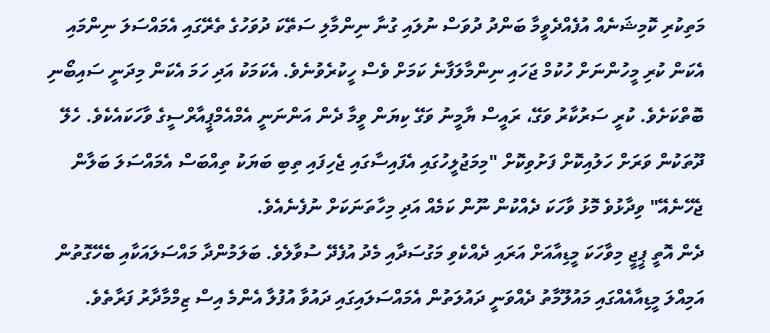މަތިކުރި ކޮމިޝަނެއް އުފެއްދެވީމާ ބަންދު ދުވަސް ނުލައި ގުނާ ނިންމާލި ސަތޭކަ ދުވަހުގެ ތެރޭގައި އެމައްސަލަ ނިންމައި އެކަން ކުރި މީހުންނަށް ހުކުމް ޖަހައި ނިންމާލަފާނެ ކަމަށް ވެސް ހީކުރެވުނެވެ. އެކަމަކު އަދި ހަމަ އެކަން މިދަނީ ސައިބޯނި ބޮތްކަށެވެ. ކުރީ ސަރުކާރު ވަގޭ، ރައީސް ޔާމީނު ވަގޭ ކިޔަން ވީމާ ދެން އަންނަނީ އެމްއެމްޕީއާރްސީގެ ވާހަކައެކެވެ. ހެލޭ ދޫތަކުން ވަރަށް ހަލުއިކޮށް ފަށުވިކޮށް "މިމަޖުލީހުގައި އެފައިސާގައި ޖެހިފައި ތިބި ބަޔަކު ތިއްބަސް އެމައްސަލަ ބަލާން ޖެހޭނެއޭ" ވިދާޅުވެ މޮޅު ވާހަކަ ދެއްކުން ނޫން ކަމެއް އަދި މިހާތަނަކަށް ނުފެނެއެވެ.
ދެން އޮތީ ޕީޖީ މިވާހަކަ މީޑިއާއަށް އަރައި ދެއްކެވި މަގުސަދާއި މެދު އުފެދޭ ސުވާލެވެ. ބަލަމުންދާ މައްސަލައަކާއި ބެހޭގޮތުން އަމިއްލަ މީޑިއާއެއްގައި މައުލޫމާތު ދެއްވަނީ ދައުލަތުން އެމައްސަލައިގައި ދައުވާ އުފުލާ އެންމެ އިސް ޒިމްމާދާރު ފަރާތެވެ.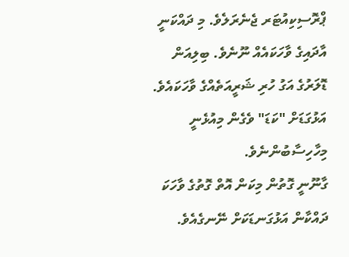ޕްރޮސިކިއުޓަރ ޖެނެރަލެވެ. މި ދައްކަނީ އާދައިގެ ވާހަކައެއް ނޫނެވެ. ބިލިއަން ޑޮލަރުގެ އަގު ހުރި ޝަރީއަތެއްގެ ވާހަކައެވެ. އަޅުގަޑަށް "ކަޑަ" ވެގެން މިއުޅެނީ މިހާހިސާބުންނެވެ.
ގާނޫނީ ގޮތުން މިކަން އޮތް ގޮތުގެ ވާހަކަ ދައްކާން އަޅުގަނޑަކަށް ނޭނގެއެވެ.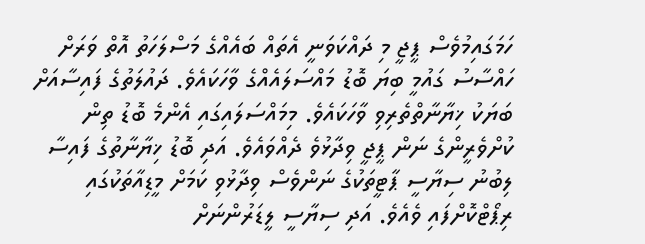ހަމަގައިމުވެސް ޕީޖީ މި ދައްކަވަނީ އެތައް ބައެއްގެ މަސްލަހަތު އޮތް ވަރަށް ހައްސާސު ގައުމީ ބިޔަ ބޮޑު މައްސަލައެއްގެ ވާހަކައެވެ. ދައުލަތުގެ ފައިސާއަށް ބަޔަކު ޚިޔާނާތްތެރިވި ވާހަކައެވެ. މިމައްސަލައިގައި އެންމެ ބޮޑު ތިން ކުށްވެރީންގެ ނަން ޕީޖީ ވިދާޅުވެ ދެއްވައެވެ. އަދި ބޮޑު ޚިޔާނާތުގެ ފައިސާ ލިބުނު ސިޔާސީ ޕާޓީތަކުގެ ނަންވެސް ވިދާޅުވި ކަމަށް މީޑިއާތަކުގައި ރިޕޯޓްކޮށްފައި ވެއެވެ. އަދި ސިޔާސީ ލީޑަރުންނަށް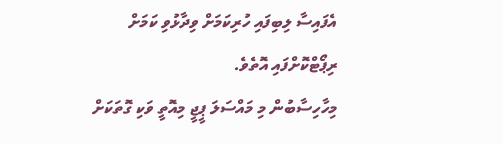އެފައިސާ ލިބިފައި ހުރިކަމަށް ވިދާޅުވި ކަމަށް ރިޕޯޓްކޮށްފައި އޮތެވެ.
މިހާހިސާބުން މި މައްސަލަ ޕީޖީ މިއޮތީ ވަކި ގޮތަކަށް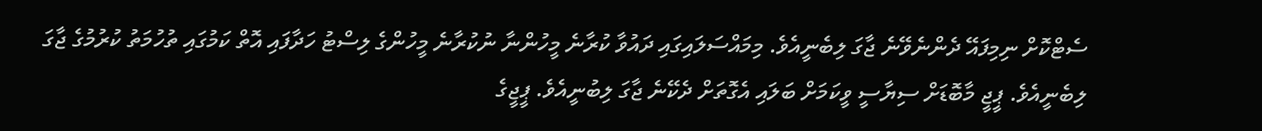ސެޓްކޮށް ނިމިފައޭ ދެންނެވޭނެ ޖާގަ ލިބެނީއެވެ. މިމައްސަލައިގައި ދައުވާ ކުރާނެ މީހުންނާ ނުކުރާނެ މީހުންގެ ލިސްޓު ހަދާފައި އޮތް ކަމުގައި ތުހުމަތު ކުރުމުގެ ޖާގަ ލިބެނީއެވެ. ޕީޖީ މާބޮޑަށް ސިޔާސީ ވީކަމަށް ބަލައި އެގޮތަށް ދެކޭނެ ޖާގަ ލިބުނީއެވެ. ޕީޖީގެ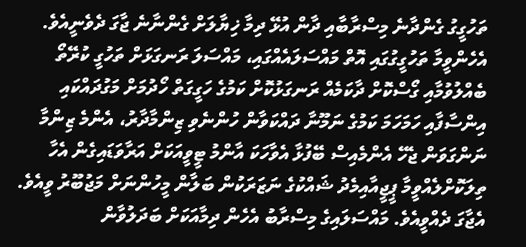ތަހުގީގު ގެންދާނެ މިސްރާބާއި ދާން އުޅޭ ދިމާ ޚިޔާލަށް ގެންނާނެ ޖާގަ ދެވެނީއެވެ. އެހެންވީމާ ތަހުގީގުގައި އޮތް މައްސަލައެއްގައި، މައްސަލަ ރަނގަޅަށް ތަހުގީ ކުރޭތޯ ބެއްލުވުމާއި ގޯސްކޮށް ދާކަމެއް ރަނގަޅުކޮށް ކަމުގެ ހަގީގަތް ހޯދުމަށް މަގުދައްކައި އިންސާފާއި ހަމަހަމަ ކަމުގެ ނަމޫނާ ދައްކަވާން ހުންނެވި ޒިންމާދާރު، އެންމެ ޒިންމާ ނަންގަވަން ޖެހޭ އެންމެއިސް ބޭފުޅާ އެވާހަކަ އާންމު ޓީވީއަކަށް އަރާވަޑައިގެން އެހާ ތިލަކޮށްލެއްވީމާ ޕީޖީއާއިމެދު ޝައްކުގެ ނަޒަރަކުން ބަލާން މީހުންނަށް މަޖުބޫރު ވީއެވެ. އެޖާގަ ދެއްވީއެވެ. މައްސަލައިގެ މިސްރާބު އެހެން ދިމާއަކަށް ބަދަލުވާން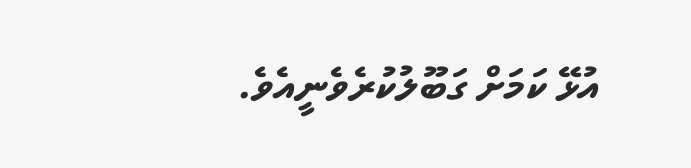އުޅޭ ކަމަށް ގަބޫލުކުރެވެނީއެވެ.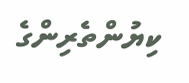ކިޔުންތެރިންގެ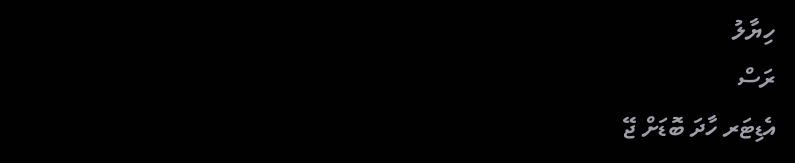ހިޔާލު
ރަސް
އެޑިޓަރ ހާދަ ބޮޑަށް ޖޭ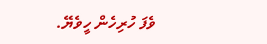ވެފަ ހުރިހެން ހީވެޔޭ.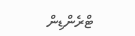ޓްރެންޑިން